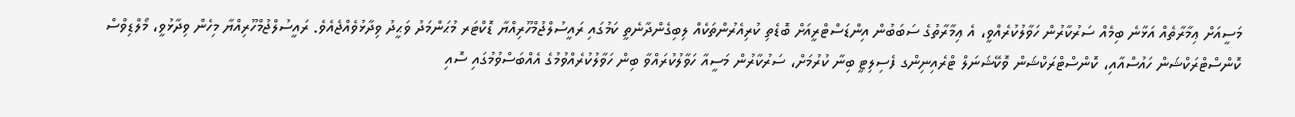މަސީއަށް ޢިމާރާތެއް އަޅާނެ ބިމެއް ސަރުކާރުން ހަވާލުކުރެއްވީ، އެ ޢިމާރާތުގެ ސަބަބުން އިންޑަސްޓްރީއަށް ބޮޑެތި ކުރިއެރުންތަކެއް ލިބިގެންދާނެތީ ކަމުގައި ރައީސުލްޖުމްހޫރިއްޔާ ޑޮކްޓަރ މުޙަންމަދު ވަޙީދު ވިދާޅުވެއްޖެއެވެ. ރައީސުލްޖުމްހޫރިއްޔާ މިހެން ވިދާޅުވީ، މޯލްޑިވްސް ކޮންސްޓްރަކްޝަން ހައުސްއާއި، ކޮންސްޓްރަކްޝަން ވޮކޭޝަނަލް ޓްރެއިނިންގ ފެސިލިޓީ ބިނާ ކުރުމަށް، ސަރުކާރުން މަސީއާ ހަވާލުކުރައްވާ ބިން ހަވާލުކުރެއްވުމުގެ އެއްބަސްވުމުގައި ސޮއި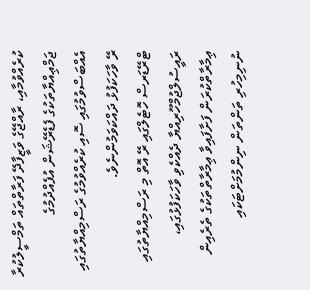ކުރެއްވުމާއި، ރާއްޖޭގެ ވަޒީފާދޭ ފަރާތްތައް ތަމްސީލުކުރާ ޖަމްޢިއްޔާތަކުގެ ފެޑެރޭޝަން އުފެއްދުމުގެ އެއްބަސްވުމުގައި ސޮއި ކުރެއްވުމުގެ ރަސްމިއްޔާތުގައި ރޭ ވާހަކަފުޅު ދައްކަވަމުންނެވެ.
ޓްރޭޑަރސް ހޮޓެލްގައި ރޭ އޮތް މި ރަސްމިއްޔާތުގައި ރައީސުލްޖުމްހޫރިއްޔާ ދެއްކެވި ވާހަކަފުޅުގައި، ޢިމާރާތްކުރަން ފަށާފައިވާ ޢިމާރާތްތަކުގެ ތެރެއިން ނުނިމިހުރި ތަންތަން ނިންމުމަށްޓަކައި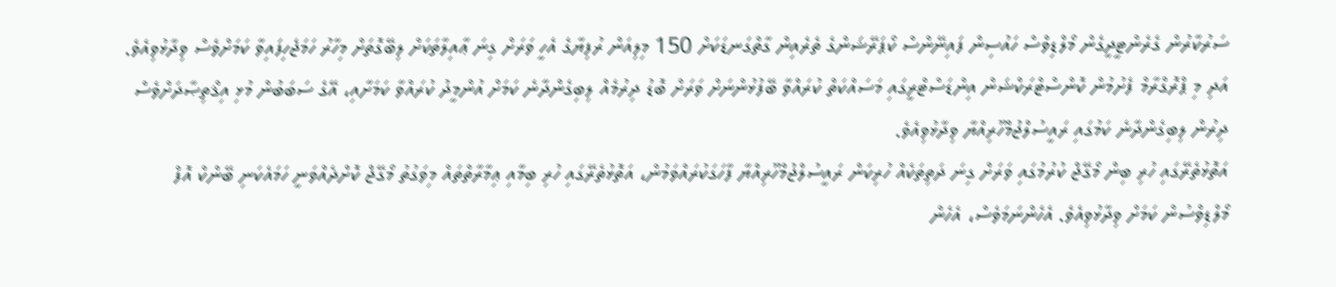ސަރުކާރުން ގެރެންޓީދީގެން މޯލްޑިވްސް ހައުސިން ފައިނޭންސް ކޯޕަރޭޝަންގެ ތެރެއިން ގާތްގަނޑަކަށް 150 މިލިއަން ރުފިޔާގެ އެހީ ވަރަށް ގިނަ ޢާއިލާތަކަށް ލިބޭގޮތަށް މިހާރު ހަމަޖެހިފައިވާ ކަމަށްވެސް ވިދާޅުވިއެވެ. އަދި މި ޕްރޮގްރާމް ފެށުމުން ކޮންސްޓްރަކްޝަން އިންޑަސްޓްރީގައި މަސައްކަތް ކުރައްވާ ބޭފުޅުންނަށް ވަރަށް ބޮޑު ދިރުމެއް ލިބިގެންދާނެ ކަމަށް އުންމީދު ކުރައްވާ ކަމަށާއި، އޭގެ ސަބަބުން މުޅި އިޤްތިޞާދަށްވެސް ދިރުން ލިބިގެންދާނެ ކަމުގައި ރައީސުލްޖުމްހޫރިއްޔާ ވިދާޅުވިއެވެ.
އަތޮޅުތެރޭގައި ހުރި ބިން މޯގޭޖް ކުރުމުގައި ވަރަށް ގިނަ ދަތިތަކެއް ހުރިކަން ރައީސުލްޖުމްހޫރިއްޔާ ފާހަގަކުރައްވަމުން، އަތޮޅުތެރޭގައި ހުރި ބިމާއި ޢިމާރާތްތައް މިވަގުތު މޯގޭޖް ކޮށްދެއްވަނީ ހަމައެކަނި ބޭންކް އޮފް މޯލްޑިވްސުން ކަމަށް ވިދާޅުވިއެވެ. އެހެންނަމަވެސް، އެހެން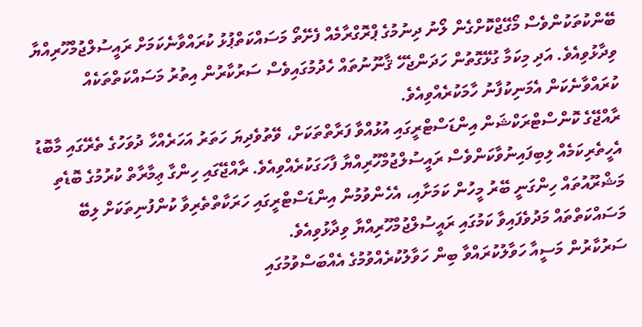ބޭންކުތަކުންވެސް މޯގޭޖްކޮށްގެން ލޯނު ދިނުމުގެ ޕްރޮގްރާމެއް ފެށޭތޯ މަސައްކަތްޕުޅު ކުރައްވާނެކަމަށް ރައީސުލްޖުމްހޫރިއްޔާ ވިދާޅުވިއެވެ. އަދި މިކަމާ ގުޅޭގޮތުން ހަދަންޖެހޭ ޤާނޫނުތައް ހެދުމުގައިވެސް ސަރުކާރުން އިތުރު މަސައްކަތްތަކެއް ކުރައްވާނެކަން އެމަނިކުފާނު ހާމަކުރެއްވިއެވެ.
ރާއްޖޭގެ ކޮންސްޓްރަކްޝަން އިންޑަސްޓްރީގައި އުޅުއްވާ ފަރާތްތަކަށް، ވޭތުވެދިޔަ ހަތަރު އަހަރެއްހާ ދުވަހުގެ ތެރޭގައި މާބޮޑު އެހީތެރިކަމެއް ލިބިފައިނުވާކަންވެސް ރައީސުލްޖުމްހޫރިއްޔާ ފާހަގަކުރެއްވިއެވެ. ރާއްޖޭގައި ހިންގާ ޢިމާރާތް ކުރުމުގެ ބޮޑެތި މަޝްރޫއުތައް ހިންގަނީ ބޭރު މީހުން ކަމަށާއި، އެހެންވުމުން އިންޑަސްޓްރީގައި ހަރަކާތްތެރިވާ ކުންފުނިތަކަށް ލިބޭ މަސައްކަތްތައް މަދުވެފައިވާ ކަމުގައި ރައީސުލްޖުމްހޫރިއްޔާ ވިދާޅުވިއެވެ.
ސަރުކާރުން މަސީއާ ހަވާލުކުރައްވާ ބިން ހަވާލުކުރެއްވުމުގެ އެއްބަސްވުމުގައި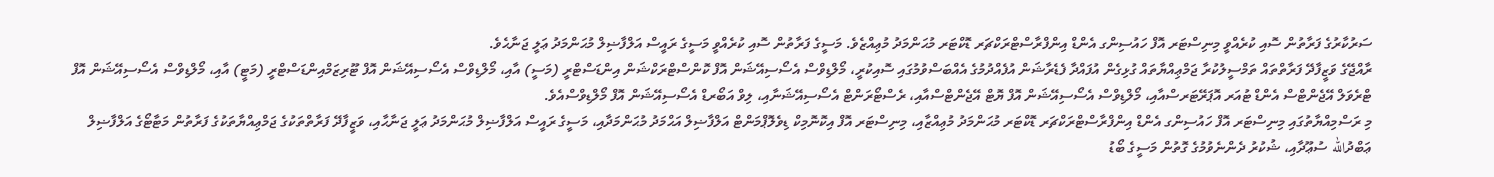ސަރުކާރުގެ ފަރާތުން ސޮއި ކުރެއްވީ މިނިސްޓަރ އޮފް ހައުސިންގ އެންޑް އިންފްރާސްޓްރަކްޗަރ ޑޮކްޓަރ މުޙަންމަދު މުޢިއްޒެވެ. މަސީގެ ފަރާތުން ސޮއި ކުރެއްވީ މަސީގެ ރައީސް އަލްފާޟިލް މުޙަންމަދު ޢަލީ ޖަނާޙެވެ.
ރާއްޖޭގެ ވަޒީފާދޭ ފަރާތްތައް ތަމްސީލުކުރާ ޖަމްޢިއްޔާތައް ގުޅިގެން އުފައްދާ ފެޑެރާޝަން އުފެއްދުމުގެ އެއްބަސްވުމުގައި ސޮއިކުރީ، މޯލްޑިވްސް އެސޯސިއޭޝަން އޮފް ކޮންސްޓްރަކްޝަން އިންޑަސްޓްރީ (މަސީ) އާއި، މޯލްޑިވްސް އެސޯސިއޭޝަން އޮފް ޓޫރިޒަމްއިންޑަސްޓްރީ (މަޓީ) އާއި، މޯލްޑިވްސް އެސޯސިއޭޝަން އޮފް ޓްރެވަލް އޭޖެންޓްސް އެންޑް ޓުއަރ އޮޕަރޭޓަރސްއާއި، މޯލްޑިވްސް އެސޯސިއޭޝަން އޮފް ޔޮޓް އޭޖެންޓްސްއާއި، ރެސްޓޯރަންޓް އެސޯސިއޭޝަނާއި، ލިވް އަބޯރޑް އެސޯސިއޭޝަން އޮފް މޯލްޑިވްސްއެވެ.
މި ރަސްމިއްޔާތުގައި މިނިސްޓަރ އޮފް ހައުސިންގ އެންޑް އިންފްރާސްޓްރަކްޗަރ ޑޮކްޓަރ މުޙަންމަދު މުޢިއްޒާއި، މިނިސްޓަރ އޮފް އިކޮނޮމިކް ޑިވެލޮޕްމަންޓް އަލްފާޟިލް އަޙްމަދު މުޙަންމަދާއި، މަސީގެ ރައީސް އަލްފާޟިލް މުޙަންމަދު ޢަލީ ޖަނާޙާއި، ވަޒީފާދޭ ފަރާތްތަކުގެ ޖަމްޢިއްޔާތަކުގެ ފަރާތުން މަޓާޓޯގެ އަލްފާޟިލް ޢަބްދުالله ސުޢޫދާއި، ޝުކުރު ދެންނެވުމުގެ ގޮތުން މަސީގެ ބޯޑު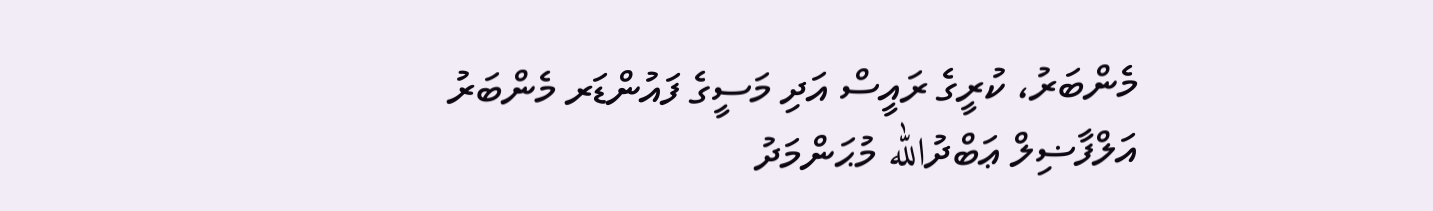މެންބަރު، ކުރީގެ ރައީސް އަދި މަސީގެ ފައުންޑަރ މެންބަރު އަލްފާޟިލް ޢަބްދުالله މުޙަންމަދު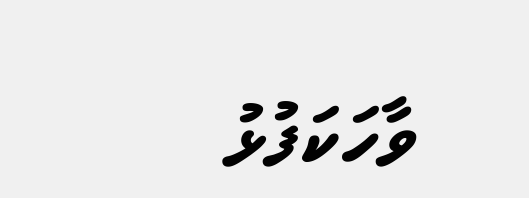ވާހަކަފުޅު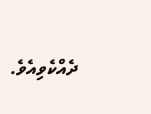ދެއްކެވިއެވެ.